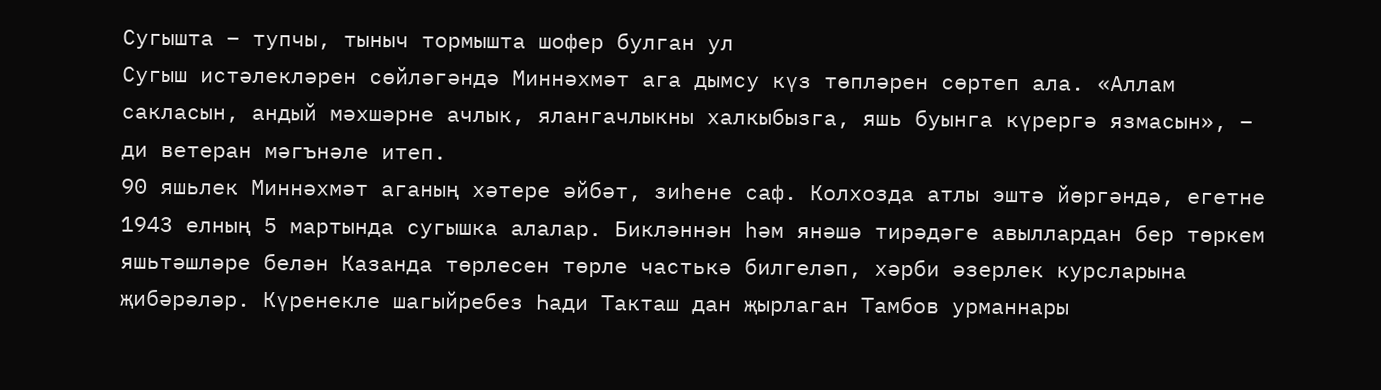Cугышта – тупчы, тыныч тормышта шофер булган ул
Сугыш истәлекләрен сөйләгәндә Миннәхмәт ага дымсу күз төпләрен сөртеп ала. «Аллам сакласын, андый мәхшәрне ачлык, ялангачлыкны халкыбызга, яшь буынга күрергә язмасын», – ди ветеран мәгънәле итеп.
90 яшьлек Миннәхмәт аганың хәтере әйбәт, зиһене саф. Колхозда атлы эштә йөргәндә, егетне 1943 елның 5 мартында сугышка алалар. Бикләннән һәм янәшә тирәдәге авыллардан бер төркем яшьтәшләре белән Казанда төрлесен төрле частькә билгеләп, хәрби әзерлек курсларына җибәрәләр. Күренекле шагыйребез Һади Такташ дан җырлаган Тамбов урманнары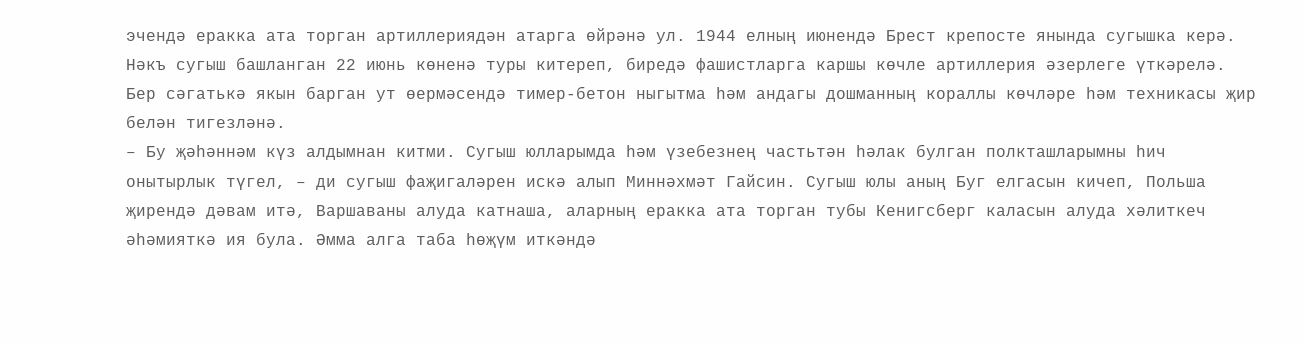эчендә еракка ата торган артиллериядән атарга өйрәнә ул. 1944 елның июнендә Брест крепосте янында сугышка керә. Нәкъ сугыш башланган 22 июнь көненә туры китереп, биредә фашистларга каршы көчле артиллерия әзерлеге үткәрелә. Бер сәгатькә якын барган ут өермәсендә тимер-бетон ныгытма һәм андагы дошманның кораллы көчләре һәм техникасы җир белән тигезләнә.
– Бу җәһәннәм күз алдымнан китми. Сугыш юлларымда һәм үзебезнең частьтән һәлак булган полкташларымны һич онытырлык түгел, – ди сугыш фаҗигаләрен искә алып Миннәхмәт Гайсин. Сугыш юлы аның Буг елгасын кичеп, Польша җирендә дәвам итә, Варшаваны алуда катнаша, аларның еракка ата торган тубы Кенигсберг каласын алуда хәлиткеч әһәмияткә ия була. Әмма алга таба һөҗүм иткәндә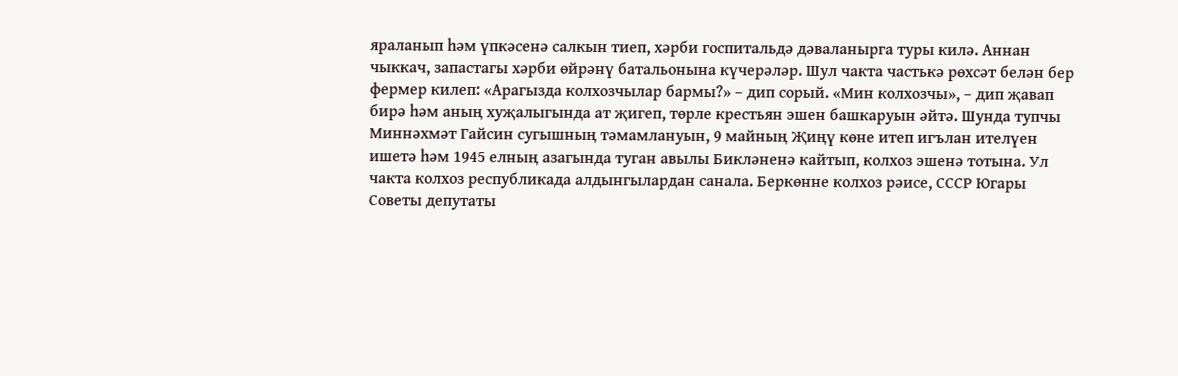яраланып һәм үпкәсенә салкын тиеп, хәрби госпитальдә дәваланырга туры килә. Аннан чыккач, запастагы хәрби өйрәнү батальонына күчерәләр. Шул чакта частькә рөхсәт белән бер фермер килеп: «Арагызда колхозчылар бармы?» – дип сорый. «Мин колхозчы», – дип җавап бирә һәм аның хуҗалыгында ат җигеп, төрле крестьян эшен башкаруын әйтә. Шунда тупчы Миннәхмәт Гайсин сугышның тәмамлануын, 9 майның Җиңү көне итеп игълан ителүен ишетә һәм 1945 елның азагында туган авылы Бикләненә кайтып, колхоз эшенә тотына. Ул чакта колхоз республикада алдынгылардан санала. Беркөнне колхоз рәисе, СССР Югары Советы депутаты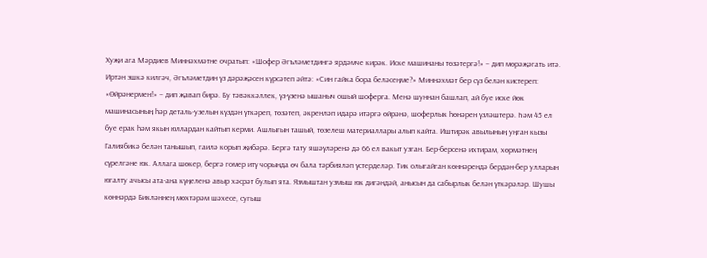Хуҗи ага Мәрдиев Миннәхмәтне очратып: «Шофер Әгъләметдингә ярдәмче кирәк. Иске машинаны төзәтергә!» – дип мөрәҗәгать итә. Иртән эшкә килгәч, Әгъләметдин үз дәрәҗәсен күрсәтеп әйтә: «Син гайка бора беләсеңме?» Миннәхмәт бер сүз белән кистереп: «Өйрәнермен!» – дип җавап бирә. Бу тәвәккәллек, үз-үзенә ышаныч ошый шоферга. Менә шуннан башлап, ай буе иске йөк машинасының һәр деталь-узелын күздән үткәреп, төзәтеп, әкренләп идарә итәргә өйрәнә, шоферлык һөнәрен үзләштерә. Һәм 45 ел буе ерак һәм якын юллардан кайтып керми. Ашлыгын ташый, төзелеш материаллары алып кайта. Иштирәк авылының уңган кызы Галиябикә белән танышып, гаилә корып җибәрә. Бергә тату яшәүләренә дә 66 ел вакыт узган. Бер-берсенә ихтирам, хөрмәтнең сүрелгәне юк. Аллага шөкер, бергә гомер итү чорында өч бала тәрбияләп үстерделәр. Тик олыгайган көннәрендә бердән-бер улларын югалту ачысы ата-ана күңеленә авыр хәсрәт булып ята. Язмыштан узмыш юк дигәндәй, анысын да сабырлык белән үткәрәләр. Шушы көннәрдә Бикләннең мөхтәрәм шәхесе, сугыш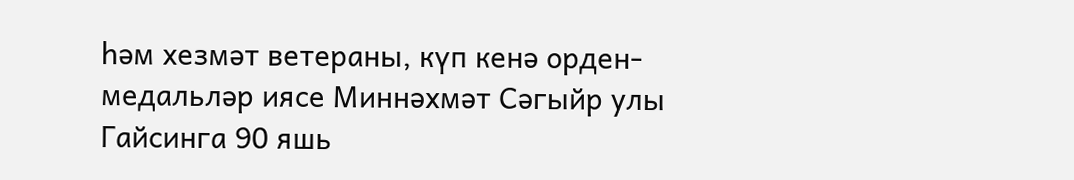һәм хезмәт ветераны, күп кенә орден-медальләр иясе Миннәхмәт Сәгыйр улы Гайсинга 90 яшь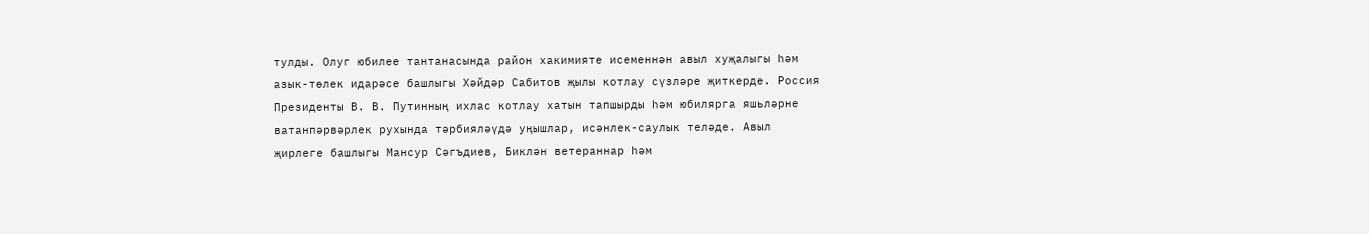тулды. Олуг юбилее тантанасында район хакимияте исеменнән авыл хуҗалыгы һәм азык-төлек идарәсе башлыгы Хәйдәр Сабитов җылы котлау сүзләре җиткерде. Россия Президенты В. В. Путинның ихлас котлау хатын тапшырды һәм юбилярга яшьләрне ватанпәрвәрлек рухында тәрбияләүдә уңышлар, исәнлек-саулык теләде. Авыл җирлеге башлыгы Мансур Сәгъдиев, Биклән ветераннар һәм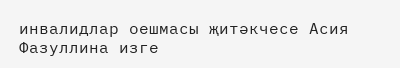инвалидлар оешмасы җитәкчесе Асия Фазуллина изге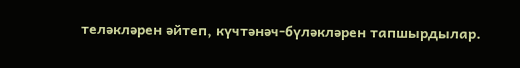теләкләрен әйтеп, күчтәнәч-бүләкләрен тапшырдылар.